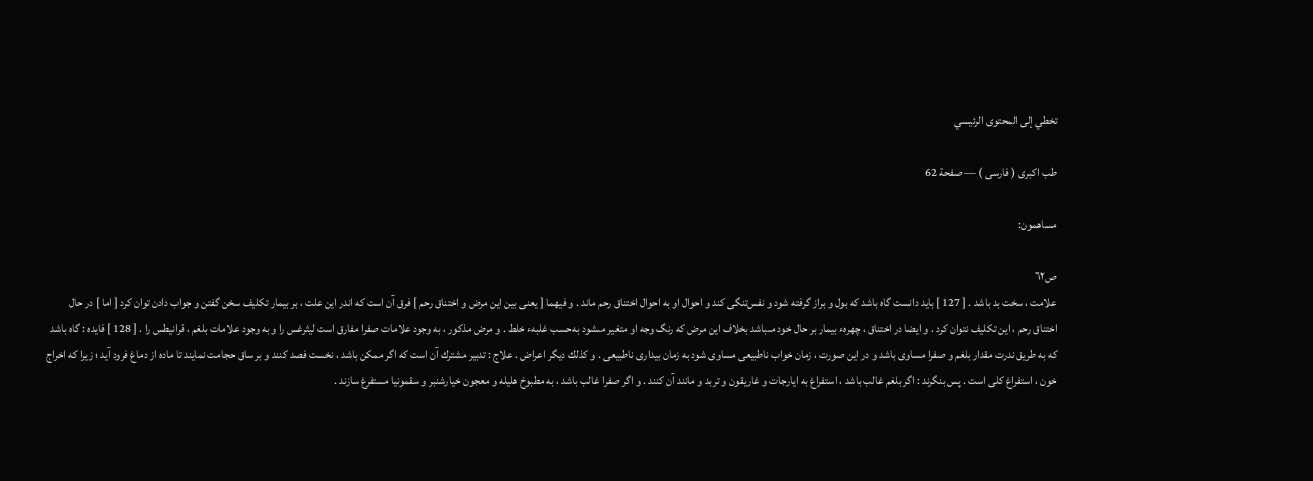تخطي إلى المحتوى الرئيسي

طب اكبرى ( فارسى ) — صفحة 62

مساهمون:

ص٦٢
علامت ، سخت بد باشد . [ 127 ] بايد دانست گاه باشد كه بول و براز گرفته شود و نفس‌تنگى كند و احوال او به احوال اختناق رحم ماند . و فيهما [ يعنى بين اين مرض و اختناق رحم ] فرق آن است كه اندر اين علت ، بر بيمار تكليف سخن گفتن و جواب دادن توان كرد [ اما ] در حال اختناق رحم ، اين تكليف نتوان كرد . و ايضا در اختناق ، چهرهء بيمار بر حال خود مىباشد بخلاف اين مرض كه رنگ وجه او متغير مىشود به‌حسب غلبهء خلط . و مرض مذكور ، به وجود علامات صفرا مفارق است ليثرغس را و به وجود علامات بلغم ، قرانيطس را . [ 128 ] فايده : گاه باشد كه به طريق ندرت مقدار بلغم و صفرا مساوى باشد و در اين صورت ، زمان خواب ناطبيعى مساوى شود به زمان بيدارى ناطبيعى . و كذلك ديگر اعراض . علاج : تدبير مشترك آن است كه اگر ممكن باشد ، نخست فصد كنند و بر ساق حجامت نمايند تا ماده از دماغ فرود آيد ؛ زيرا كه اخراج خون ، استفراغ كلى است . پس بنگرند : اگر بلغم غالب باشد ، استفراغ به ايارجات و غاريقون و تربد و مانند آن كنند . و اگر صفرا غالب باشد ، به مطبوخ هليله و معجون خيارشنبر و سقمونيا مستفرغ سازند .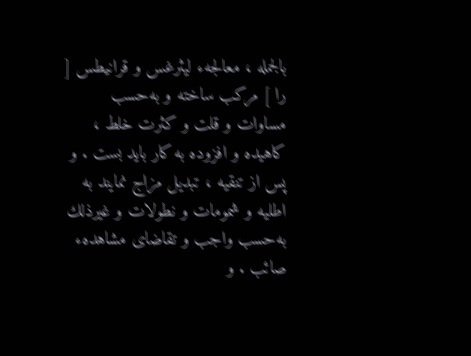بالجمله ، معالجهء ليثرغس و قرانيطس [ را ] مركب ساخته و به‌حسب مساوات و قلت و كثرت خلط ، كاهيده و افزوده به كار بايد بست . و پس از تنقيه ، تبديل مزاج نمايند به اطليه و شمومات و نطولات و غيرذلك به‌حسب واجب و تقاضاى مشاهدهء صائب . و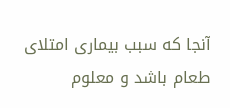آنجا كه سبب بيمارى امتلاى طعام باشد و معلوم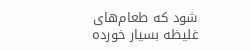شود كه طعام‌هاى غليظه بسيار خورده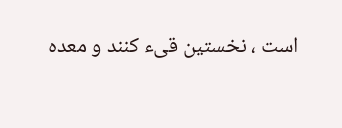است ، نخستين قىء كنند و معده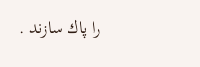را پاك سازند .